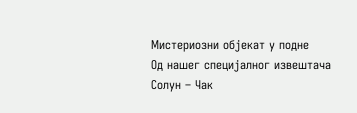Мистериозни објекат у подне
Од нашег специјалног извештача
Солун – Чак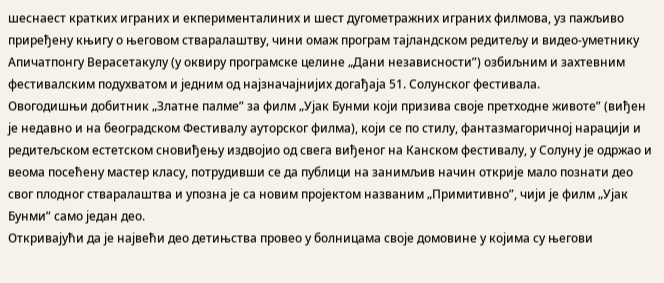шеснаест кратких играних и екперименталиних и шест дугометражних играних филмова, уз пажљиво приређену књигу о његовом стваралаштву, чини омаж програм тајландском редитељу и видео-уметнику Апичатпонгу Верасетакулу (у оквиру програмске целине „Дани независности”) озбиљним и захтевним фестивалским подухватом и једним од најзначајнијих догађаја 51. Солунског фестивала.
Овогодишњи добитник „Златне палме” за филм „Ујак Бунми који призива своје претходне животе” (виђен је недавно и на београдском Фестивалу ауторског филма), који се по стилу, фантазмагоричној нарацији и редитељском естетском сновиђењу издвојио од свега виђеног на Канском фестивалу, у Солуну је одржао и веома посећену мастер класу, потрудивши се да публици на занимљив начин открије мало познати део свог плодног стваралаштва и упозна је са новим пројектом названим „Примитивно”, чији је филм „Ујак Бунми” само један део.
Откривајући да је највећи део детињства провео у болницама своје домовине у којима су његови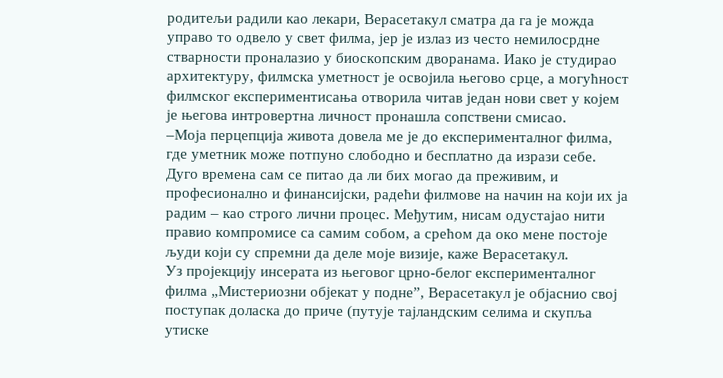родитељи радили као лекари, Верасетакул сматра да га је можда управо то одвело у свет филма, јер је излаз из често немилосрдне стварности проналазио у биоскопским дворанама. Иако је студирао архитектуру, филмска уметност је освојила његово срце, а могућност филмског експериментисања отворила читав један нови свет у којем је његова интровертна личност пронашла сопствени смисао.
–Моја перцепција живота довела ме је до експерименталног филма, где уметник може потпуно слободно и бесплатно да изрази себе. Дуго времена сам се питао да ли бих могао да преживим, и професионално и финансијски, радећи филмове на начин на који их ја радим – као строго лични процес. Међутим, нисам одустајао нити правио компромисе са самим собом, а срећом да око мене постоје људи који су спремни да деле моје визије, каже Верасетакул.
Уз пројекцију инсерата из његовог црно-белог експерименталног филма „Мистериозни објекат у подне”, Верасетакул је објаснио свој поступак доласка до приче (путује тајландским селима и скупља утиске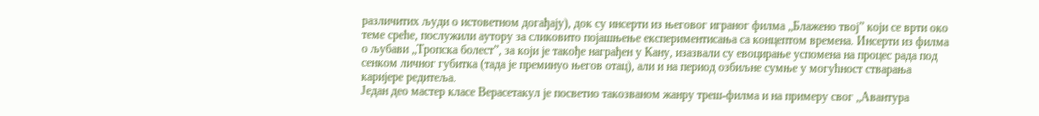различитих људи о истоветном догађају), док су инсерти из његовог играног филма „Блажено твој” који се врти око теме среће, послужили аутору за сликовито појашњење експериментисања са концептом времена. Инсерти из филма о љубави „Тропска болест”, за који је такође награђен у Кану, изазвали су евоцирање успомена на процес рада под сенком личног губитка (тада је преминуо његов отац), али и на период озбиљне сумње у могућност стварања каријере редитеља.
Један део мастер класе Верасетакул је посветио такозваном жанру треш-филма и на примеру свог „Авантура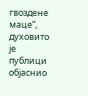гвоздене маце”, духовито је публици објаснио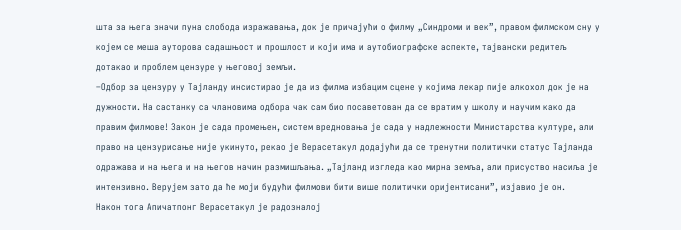шта за њега значи пуна слобода изражавања, док је причајући о филму „Синдроми и век”, правом филмском сну у којем се меша ауторова садашњост и прошлост и који има и аутобиографске аспекте, тајвански редитељ дотакао и проблем цензуре у његовој земљи.
–Одбор за цензуру у Тајланду инсистирао је да из филма избацим сцене у којима лекар пије алкохол док је на дужности. На састанку са члановима одбора чак сам био посаветован да се вратим у школу и научим како да правим филмове! Закон је сада промењен, систем вредновања је сада у надлежности Министарства културе, али право на цензурисање није укинуто, рекао је Верасетакул додајући да се тренутни политички статус Тајланда одражава и на њега и на његов начин размишљања. „Тајланд изгледа као мирна земља, али присуство насиља је интензивно. Верујем зато да ће моји будући филмови бити више политички оријентисани”, изјавио је он.
Након тога Апичатпонг Верасетакул је радозналој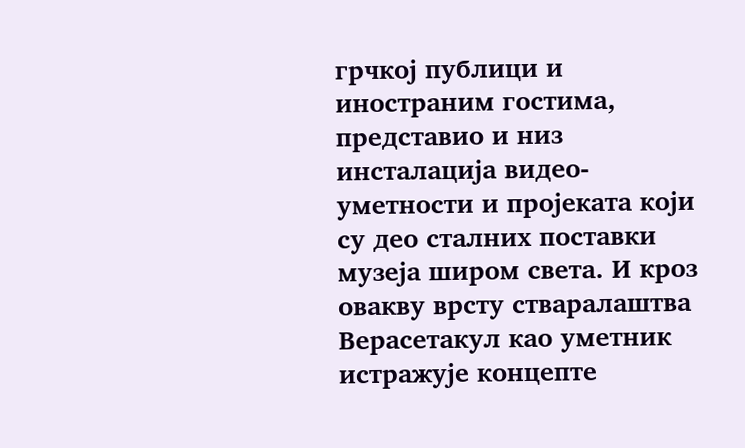грчкој публици и иностраним гостима, представио и низ инсталација видео-уметности и пројеката који су део сталних поставки музеја широм света. И кроз овакву врсту стваралаштва Верасетакул као уметник истражује концепте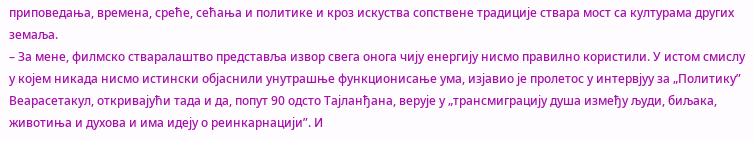приповедања, времена, среће, сећања и политике и кроз искуства сопствене традиције ствара мост са културама других земаља.
– За мене, филмско стваралаштво представља извор свега онога чију енергију нисмо правилно користили. У истом смислу у којем никада нисмо истински објаснили унутрашње функционисање ума, изјавио је пролетос у интервјуу за „Политику” Веарасетакул, откривајући тада и да, попут 90 одсто Тајланђана, верује у „трансмиграцију душа између људи, биљака, животиња и духова и има идеју о реинкарнацији”. И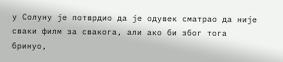у Солуну је потврдио да је одувек сматрао да није сваки филм за свакога, али ако би због тога бринуо,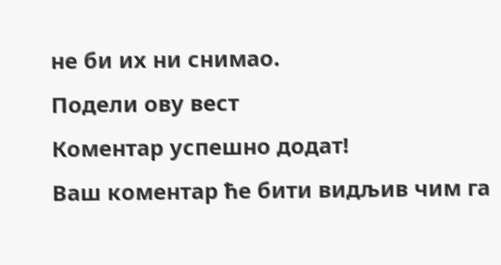не би их ни снимао.
Подели ову вест
Комeнтар успeшно додат!
Ваш комeнтар ћe бити видљив чим га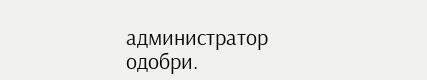администратор одобри.